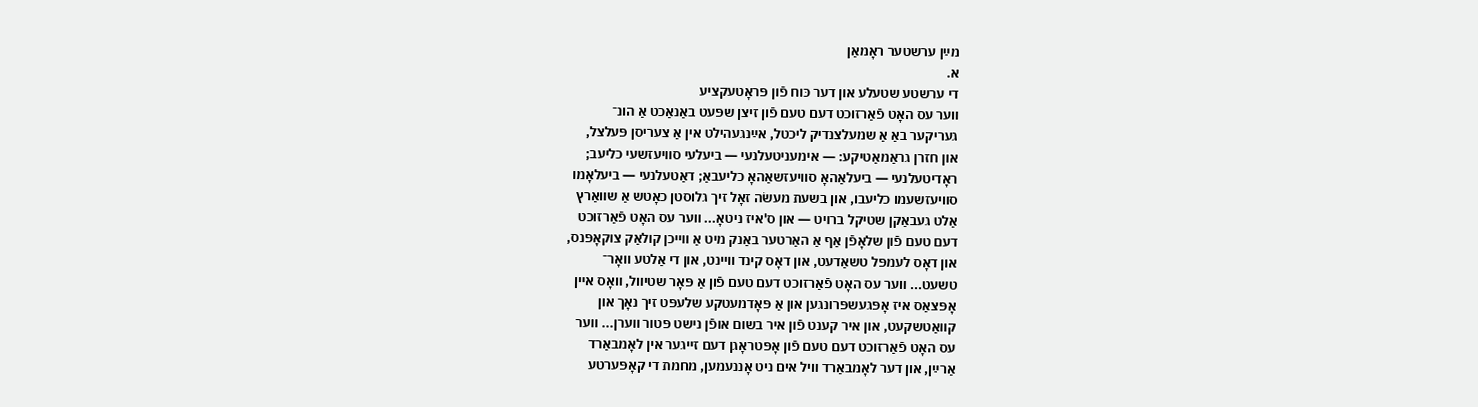מײַן ערשטער ראָמאַן
א.
די ערשטע שטעלע און דער כּוח פֿון פּראָטעקציע
װער עס האָט פֿאַרזוכט דעם טעם פֿון זיצן שפּעט באַנאַכט אַ הונ־
געריקער באַ אַ שמעלצנדיק ליכטל, אײַנגעהילט אין אַ צעריסן פּעלצל,
און חזרן גראַמאַטיקע: ― אימעניטעלנעי ― ביעלעי סװיעזשעי כליעב;
ראָדיטעלנעי ― ביעלאַהאָ סװיעזשאַהאָ כליעבאַ; דאַטעלנעי ― ביעלאָמו
סװיעזשעמו כליעבו, און בשעת מעשׂה זאָל זיך גלוסטן כאָטש אַ שװאַרץ
אַלט געבאַקן שטיקל ברױט ― און ס'איז ניטאָ... װער עס האָט פֿאַרזוכט
דעם טעם פֿון שלאָפֿן אַף אַ האַרטער באַנק מיט אַ װײכן קולאַק צוקאָפּנס,
און דאָס לעמפּל טשאַדעט, און דאָס קינד װײנט, און די אַלטע װאָר־
טשעט... װער עס האָט פֿאַרזוכט דעם טעם פֿון אַ פּאָר שטיװל, װאָס אײן
אָפּצאַס איז אָפּגעשפּרונגען און אַ פּאָדמעטקע שלעפּט זיך נאָך און
קװאַטשקעט, און איר קענט פֿון איר בשום אופֿן נישט פּטור װערן... װער
עס האָט פֿאַרזוכט דעם טעם פֿון אָפּטראָגן דעם זײגער אין לאָמבאַרד
אַרײַן, און דער לאָמבאַרד װיל אים ניט אָננעמען, מחמת די קאָפּערטע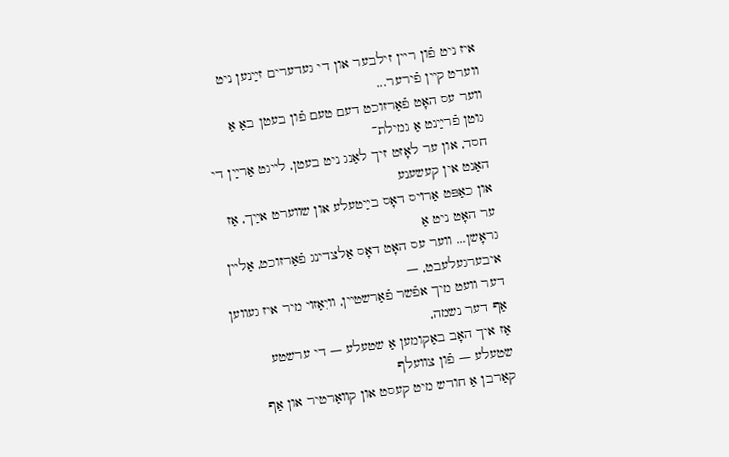איז ניט פֿון רײן זילבער און די געדערים זײַנען ניט װערט קײן פֿירער...
װער עס האָט פֿאַרזוכט דעם טעם פֿון בעטן באַ אַ גוטן פֿרײַנט אַ גמילת־
חסד, און ער לאָזט זיך לאַנג ניט בעטן, לײגט אַרײַן די האַנט אין קעשענע
און כאַפּט אַרױס דאָס בײַטעלע און שװערט אײַך, אַז ער האָט ניט אַ
גראָשן... װער עס האָט דאָס אַלצדינג פֿאַרזוכט, אַלײן איבערגעלעבט, ―
דער װעט מיך אפֿשר פֿאַרשטײן, װיִאַזױ מיר איז געװען אַף דער נשמה,
אַז איך האָב באַקומען אַ שטעלע ― די ערשטע שטעלע ― פֿון צװעלף
קאַרבן אַ חודש מיט קעסט און קװאַרטיר און אַף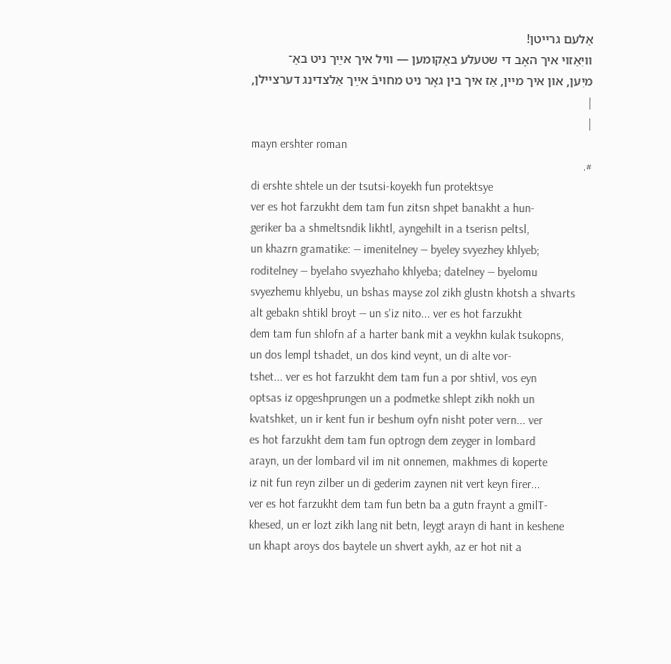אַלעם גרײטן!
װיִאַזױ איך האָב די שטעלע באַקומען ― װיל איך אײַך ניט באַ־
מיִען, און איך מײן, אַז איך בין גאָר ניט מחױבֿ אײַך אַלצדינג דערצײלן,
|
|
mayn ershter roman
#.
di ershte shtele un der tsutsi-koyekh fun protektsye
ver es hot farzukht dem tam fun zitsn shpet banakht a hun-
geriker ba a shmeltsndik likhtl, ayngehilt in a tserisn peltsl,
un khazrn gramatike: ― imenitelney ― byeley svyezhey khlyeb;
roditelney ― byelaho svyezhaho khlyeba; datelney ― byelomu
svyezhemu khlyebu, un bshas mayse zol zikh glustn khotsh a shvarts
alt gebakn shtikl broyt ― un s'iz nito... ver es hot farzukht
dem tam fun shlofn af a harter bank mit a veykhn kulak tsukopns,
un dos lempl tshadet, un dos kind veynt, un di alte vor-
tshet... ver es hot farzukht dem tam fun a por shtivl, vos eyn
optsas iz opgeshprungen un a podmetke shlept zikh nokh un
kvatshket, un ir kent fun ir beshum oyfn nisht poter vern... ver
es hot farzukht dem tam fun optrogn dem zeyger in lombard
arayn, un der lombard vil im nit onnemen, makhmes di koperte
iz nit fun reyn zilber un di gederim zaynen nit vert keyn firer...
ver es hot farzukht dem tam fun betn ba a gutn fraynt a gmilT-
khesed, un er lozt zikh lang nit betn, leygt arayn di hant in keshene
un khapt aroys dos baytele un shvert aykh, az er hot nit a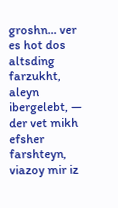groshn... ver es hot dos altsding farzukht, aleyn ibergelebt, ―
der vet mikh efsher farshteyn, viazoy mir iz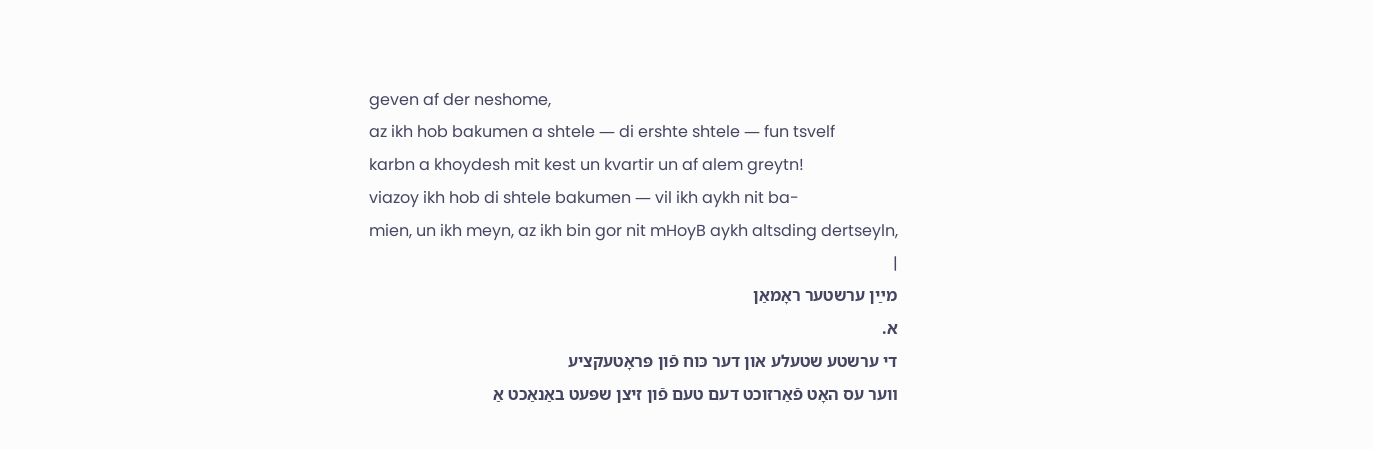geven af der neshome,
az ikh hob bakumen a shtele ― di ershte shtele ― fun tsvelf
karbn a khoydesh mit kest un kvartir un af alem greytn!
viazoy ikh hob di shtele bakumen ― vil ikh aykh nit ba-
mien, un ikh meyn, az ikh bin gor nit mHoyB aykh altsding dertseyln,
|
מײַן ערשטער ראָמאַן
א.
די ערשטע שטעלע און דער כּוח פֿון פּראָטעקציע
װער עס האָט פֿאַרזוכט דעם טעם פֿון זיצן שפּעט באַנאַכט אַ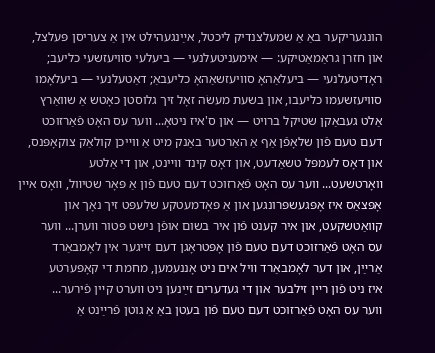הונגעריקער באַ אַ שמעלצנדיק ליכטל, אײַנגעהילט אין אַ צעריסן פּעלצל,
און חזרן גראַמאַטיקע: ― אימעניטעלנעי ― ביעלעי סװיעזשעי כליעב;
ראָדיטעלנעי ― ביעלאַהאָ סװיעזשאַהאָ כליעבאַ; דאַטעלנעי ― ביעלאָמו
סװיעזשעמו כליעבו, און בשעת מעשׂה זאָל זיך גלוסטן כאָטש אַ שװאַרץ
אַלט געבאַקן שטיקל ברױט ― און ס'איז ניטאָ... װער עס האָט פֿאַרזוכט
דעם טעם פֿון שלאָפֿן אַף אַ האַרטער באַנק מיט אַ װײכן קולאַק צוקאָפּנס,
און דאָס לעמפּל טשאַדעט, און דאָס קינד װײנט, און די אַלטע
װאָרטשעט... װער עס האָט פֿאַרזוכט דעם טעם פֿון אַ פּאָר שטיװל, װאָס אײן
אָפּצאַס איז אָפּגעשפּרונגען און אַ פּאָדמעטקע שלעפּט זיך נאָך און
קװאַטשקעט, און איר קענט פֿון איר בשום אופֿן נישט פּטור װערן... װער
עס האָט פֿאַרזוכט דעם טעם פֿון אָפּטראָגן דעם זײגער אין לאָמבאַרד
אַרײַן, און דער לאָמבאַרד װיל אים ניט אָננעמען, מחמת די קאָפּערטע
איז ניט פֿון רײן זילבער און די געדערים זײַנען ניט װערט קײן פֿירער...
װער עס האָט פֿאַרזוכט דעם טעם פֿון בעטן באַ אַ גוטן פֿרײַנט אַ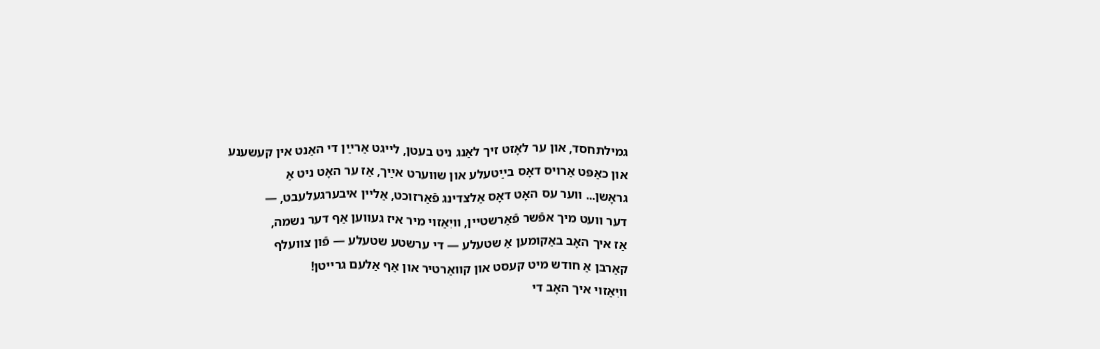גמילתחסד, און ער לאָזט זיך לאַנג ניט בעטן, לײגט אַרײַן די האַנט אין קעשענע
און כאַפּט אַרױס דאָס בײַטעלע און שװערט אײַך, אַז ער האָט ניט אַ
גראָשן... װער עס האָט דאָס אַלצדינג פֿאַרזוכט, אַלײן איבערגעלעבט, ―
דער װעט מיך אפֿשר פֿאַרשטײן, װיִאַזױ מיר איז געװען אַף דער נשמה,
אַז איך האָב באַקומען אַ שטעלע ― די ערשטע שטעלע ― פֿון צװעלף
קאַרבן אַ חודש מיט קעסט און קװאַרטיר און אַף אַלעם גרײטן!
װיִאַזױ איך האָב די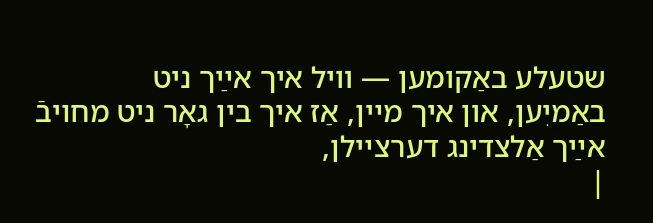שטעלע באַקומען ― װיל איך אײַך ניט
באַמיִען, און איך מײן, אַז איך בין גאָר ניט מחױבֿ אײַך אַלצדינג דערצײלן,
|